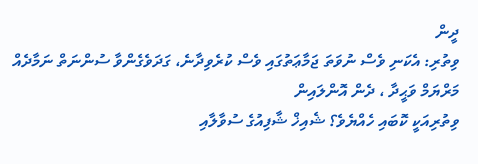ދީން
ވިތުރި: އެކަނި ވެސް ނުވަތަ ޖަމާޢަތުގައި ވެސް ކުރެވިދާނެ، ގަދަވެގެންވާ ސުންނަތް ނަމާދެއް
މަރްޔަމް ވަޙީދާ ، ދެން އޮންލައިން
ވިތުރިއަކީ ކޮބައި ހެއްޔެވެ؟ ޝެއިޚް ޝާފިއުގެ ސުވާލާއި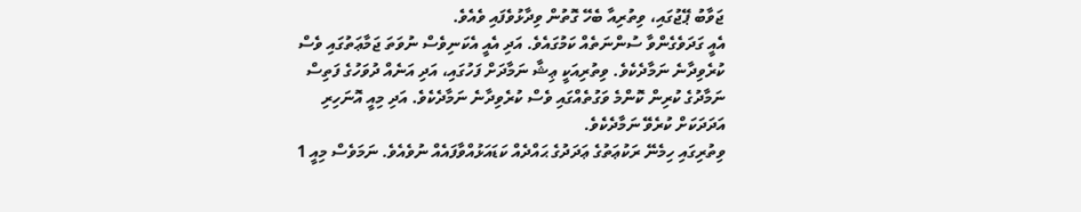ޖަވާބު ޕޭޖުގައި، ވިތުރިއާ ބެހޭ ގޮތުން ވިދާޅުވެފައި ވެއެވެ.
އެއީ ގަދަވެގެންވާ ސުންނަތެއް ކަމުގައެވެ. އަދި އެއީ އެކަނިވެސް ނުވަތަ ޖަމާޢަތުގައި ވެސް ކުރެވިދާނެ ނަމާދެކެވެ. ވިތުރިއަކީ ޢިޝާ ނަމާދަށް ފަހުގައި، އަދި އަނެއް ދުވަހުގެ ފަތިސް ނަމާދުގެ ކުރިން ކޮންމެ ވަގުތެއްގައި ވެސް ކުރެވިދާނެ ނަމާދެކެވެ. އަދި މިއީ އޮނަހިރި އަދަދަކަށް ކުރެވޭ ނަމާދެކެވެ.
ވިތުރިގައި ހިމެނޭ ރަކުޢަތުގެ ޢަދަދުގެ ޙައްދެއް ކަޑައަޅުއްވާފައެއް ނުވެއެވެ. ނަމަވެސް މިއީ 1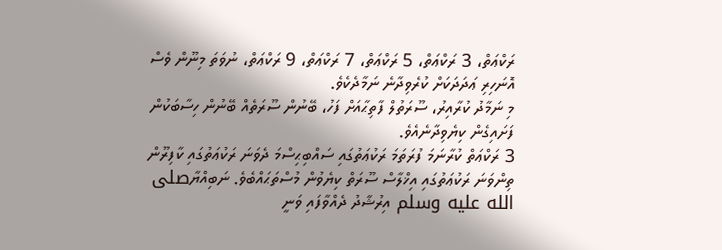ރަކްޢަތް، 3 ރަކްޢަތް، 5 ރަކްޢަތް، 7 ރަކްޢަތް، 9 ރަކްޢަތް، ނުވަތަ މިނޫން ވެސް އޮނަހިރި ޢަދަދަކަށް ކުރެވިދާނެ ނަމާދެކެވެ.
މި ނަމާދު ކުރާއިރު، ސޫރަތުލް ފާތިޙާއަށް ފަހު، ބޭނުން ސޫރަތެއް ބޭނުން ހިސާބަކުން ފަށައިގެން ކިޔެވިދާނެއެވެ.
3 ރަކްޢަތް ކުރާނަމަ ފުރަތަމަ ރަކުޢަތުގައި ސައްބިޙިސްމަ ދެވަނަ ރަކުޢަތުގައި ކާފިރޫން ތިންވަނަ ރަކުޢަތުގައި އިޚްލާސް ސޫރަތް ކިޔެވުން މުސްތަޙައްބެވެ. ނަބިއްޔާصلى الله عليه وسلم އިރުޝާދު ދެއްވާފައި ވަނީ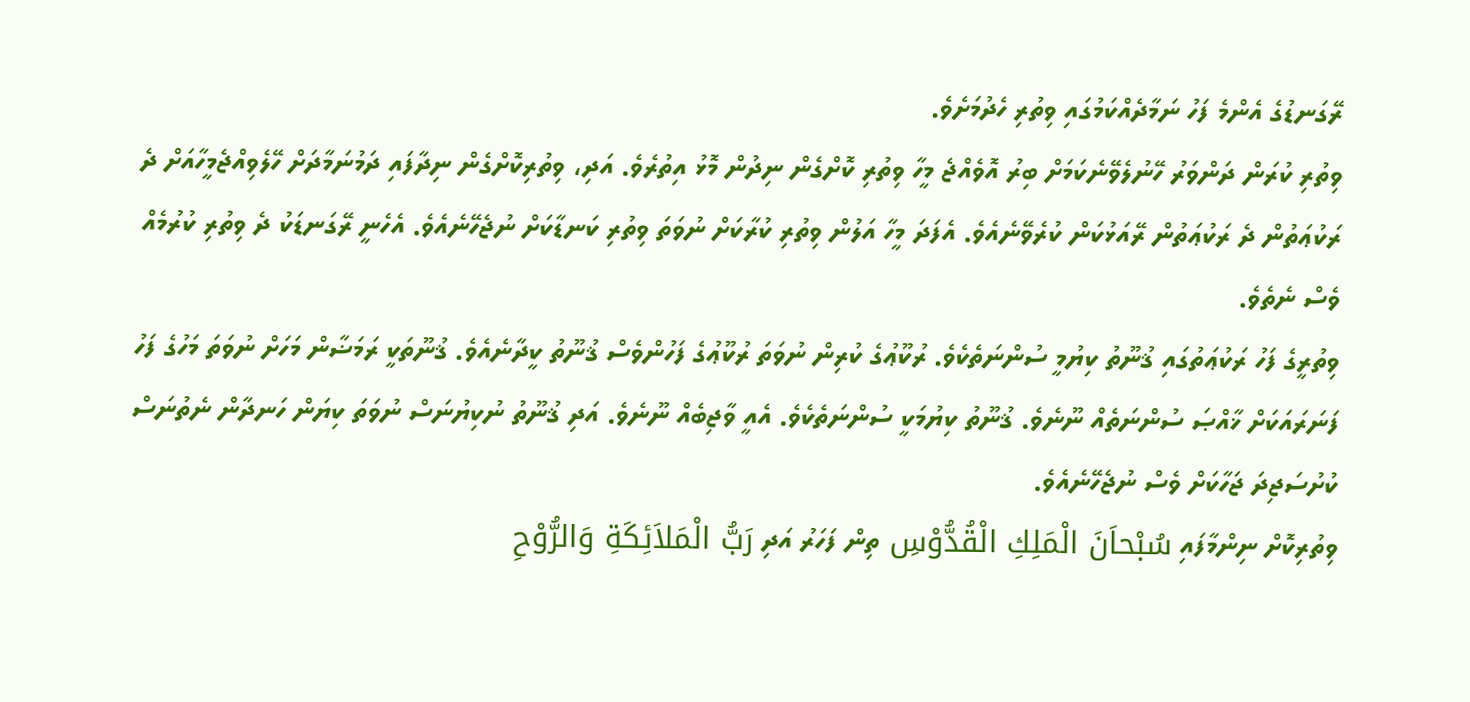ރޭގަނޑުގެ އެންމެ ފަހު ނަމާދެއްކަމުގައި ވިތުރި ހެދުމަށެވެ.
ވިތުރި ކުރަން ދަންވަރު ހޭނުލެވޭނެކަމަށް ބިރު އޮވެއްޖެ މީހާ ވިތުރި ކޮށްގެން ނިދުން މޮޅު އިތުރެވެ. އަދި، ވިތުރިކޮށްގެން ނިދާފައި ދަމުނަމާދަށް ހޭލެވިއްޖެމީހާއަށް ދެ ރަކުޢަތުން ދެ ރަކުޢަތުން ރޭއަޅުކަން ކުރެވޭނެއެވެ. އެފަދަ މީހާ އަލުން ވިތުރި ކުރާކަށް ނުވަތަ ވިތުރި ކަނޑާކަށް ނުޖެހޭނެއެވެ. އެހެނީ ރޭގަނޑަކު ދެ ވިތުރި ކުރުމެއް ވެސް ނެތެވެ.
ވިތުރީގެ ފަހު ރަކުޢަތުގައި ޤުނޫތު ކިޔުމީ ސުންނަތެކެވެ. ރުކޫޢުގެ ކުރިން ނުވަތަ ރުކޫޢުގެ ފަހުންވެސް ޤުނޫތު ކީދާނެއެވެ. ޤުނޫތަކީ ރަމަޟާން މަހަށް ނުވަތަ މަހުގެ ފަހު ފަނަރައަކަށް ޚާއްޞަ ސުންނަތެއް ނޫނެވެ. ޤުނޫތު ކިޔުމަކީ ސުންނަތެކެވެ. އެއީ ވާޖިބެއް ނޫނެވެ. އަދި ޤުނޫތު ނުކިޔުނަސް ނުވަތަ ކިޔަން ހަނދާން ނެތުނަސް ކުށުސަޖިދަ ޖަހާކަށް ވެސް ނުޖެހޭނެއެވެ.
ވިތުރިކޮށް ނިންމާފައި سُبْحاَنَ الْمَلِكِ الْقُدُّوْسِ ތިން ފަހަރު އަދި رَبُّ الْمَلاَئِكَةِ وَالرُّوْحِ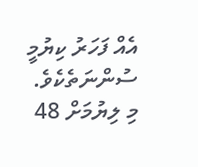އެއް ފަހަރު ކިޔުމީ ސުންނަތެކެވެ.
މި ލިޔުމަށް 48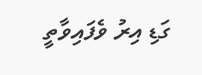ގަޑި އިރު ވެފައިވާތީ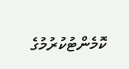ކޮމެންޓުކުރުމުގެ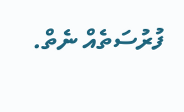ފުރުސަތެއް ނެތް.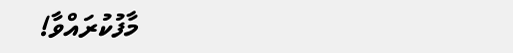މާފުކުރައްވާ!